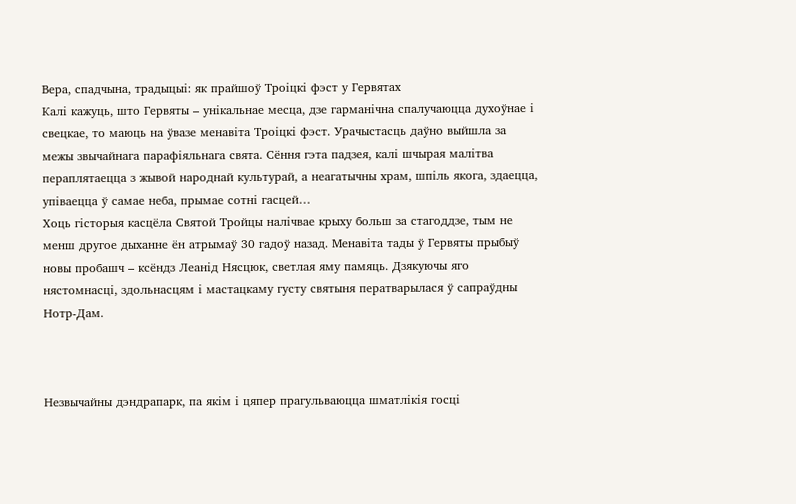Вера, спадчына, традыцыі: як прайшоў Троіцкі фэст у Гервятах
Калі кажуць, што Гервяты – унікальнае месца, дзе гарманічна спалучаюцца духоўнае і свецкае, то маюць на ўвазе менавіта Троіцкі фэст. Урачыстасць даўно выйшла за межы звычайнага парафіяльнага свята. Сёння гэта падзея, калі шчырая малітва пераплятаецца з жывой народнай культурай, а неагатычны храм, шпіль якога, здаецца, упіваецца ў самае неба, прымае сотні гасцей…
Хоць гісторыя касцёла Святой Тройцы налічвае крыху больш за стагоддзе, тым не менш другое дыханне ён атрымаў 30 гадоў назад. Менавіта тады ў Гервяты прыбыў новы пробашч – ксёндз Леанід Нясцюк, светлая яму памяць. Дзякуючы яго нястомнасці, здольнасцям і мастацкаму густу святыня ператварылася ў сапраўдны Нотр-Дам.



Незвычайны дэндрапарк, па якім і цяпер прагульваюцца шматлікія госці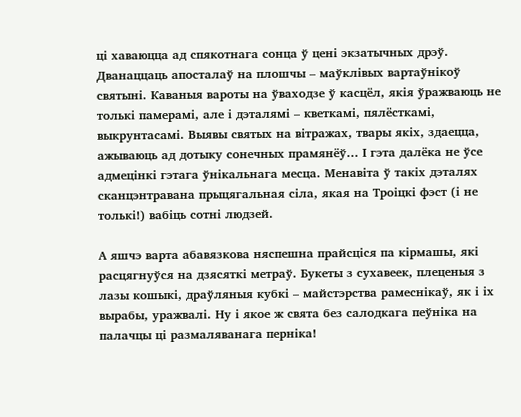ці хаваюцца ад спякотнага сонца ў цені экзатычных дрэў. Дванаццаць апосталаў на плошчы – маўклівых вартаўнікоў святыні. Каваныя вароты на ўваходзе ў касцёл, якія ўражваюць не толькі памерамі, але і дэталямі – кветкамі, пялёсткамі, выкрунтасамі. Выявы святых на вітражах, твары якіх, здаецца, ажываюць ад дотыку сонечных прамянёў… І гэта далёка не ўсе адмецінкі гэтага ўнікальнага месца. Менавіта ў такіх дэталях сканцэнтравана прыцягальная сіла, якая на Троіцкі фэст (і не толькі!) вабіць сотні людзей.

А яшчэ варта абавязкова няспешна прайсціся па кірмашы, які расцягнуўся на дзясяткі метраў. Букеты з сухавеек, плеценыя з лазы кошыкі, драўляныя кубкі – майстэрства рамеснікаў, як і іх вырабы, уражвалі. Ну і якое ж свята без салодкага пеўніка на палачцы ці размаляванага перніка!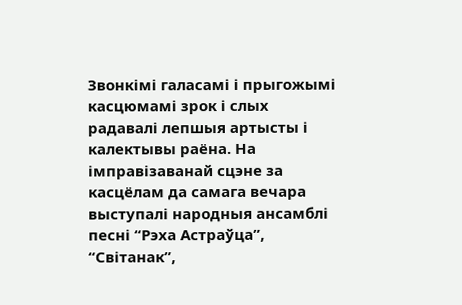Звонкімі галасамі і прыгожымі касцюмамі зрок і слых радавалі лепшыя артысты і калектывы раёна. На імправізаванай сцэне за касцёлам да самага вечара выступалі народныя ансамблі песні “Рэха Астраўца”, “Світанак”,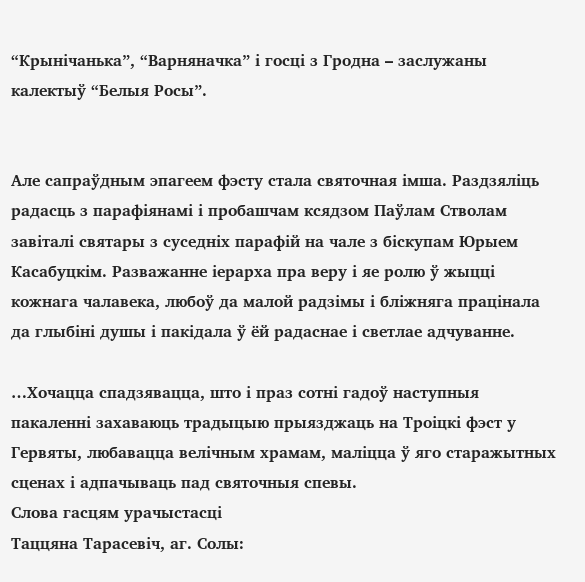“Крынічанька”, “Варняначка” і госці з Гродна – заслужаны калектыў “Белыя Росы”.


Але сапраўдным эпагеем фэсту стала святочная імша. Раздзяліць радасць з парафіянамі і пробашчам ксядзом Паўлам Стволам завіталі святары з суседніх парафій на чале з біскупам Юрыем Касабуцкім. Разважанне іерарха пра веру і яе ролю ў жыцці кожнага чалавека, любоў да малой радзімы і бліжняга працінала да глыбіні душы і пакідала ў ёй радаснае і светлае адчуванне.

…Хочацца спадзявацца, што і праз сотні гадоў наступныя пакаленні захаваюць традыцыю прыязджаць на Троіцкі фэст у Гервяты, любавацца велічным храмам, маліцца ў яго старажытных сценах і адпачываць пад святочныя спевы.
Слова гасцям урачыстасці
Таццяна Тарасевіч, аг. Солы: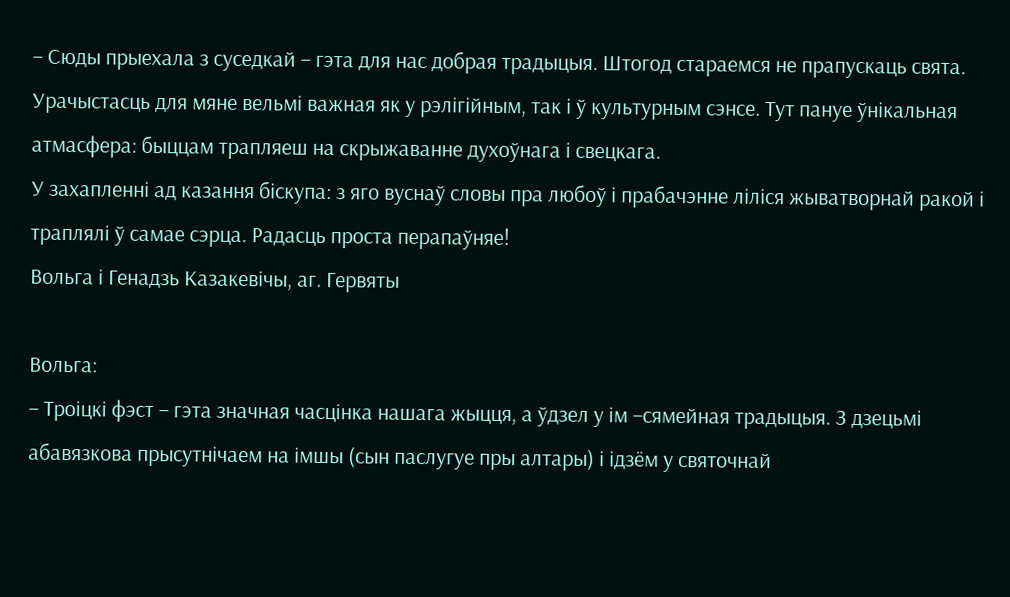– Сюды прыехала з суседкай – гэта для нас добрая традыцыя. Штогод стараемся не прапускаць свята. Урачыстасць для мяне вельмі важная як у рэлігійным, так і ў культурным сэнсе. Тут пануе ўнікальная атмасфера: быццам трапляеш на скрыжаванне духоўнага і свецкага.
У захапленні ад казання біскупа: з яго вуснаў словы пра любоў і прабачэнне ліліся жыватворнай ракой і траплялі ў самае сэрца. Радасць проста перапаўняе!
Вольга і Генадзь Казакевічы, аг. Гервяты

Вольга:
– Троіцкі фэст – гэта значная часцінка нашага жыцця, а ўдзел у ім –сямейная традыцыя. З дзецьмі абавязкова прысутнічаем на імшы (сын паслугуе пры алтары) і ідзём у святочнай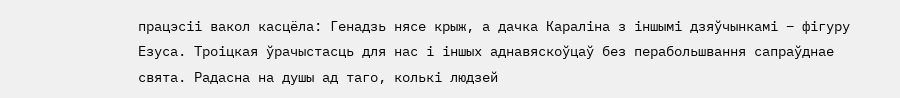працэсіі вакол касцёла: Генадзь нясе крыж, а дачка Караліна з іншымі дзяўчынкамі – фігуру Езуса. Троіцкая ўрачыстасць для нас і іншых аднавяскоўцаў без перабольшвання сапраўднае свята. Радасна на душы ад таго, колькі людзей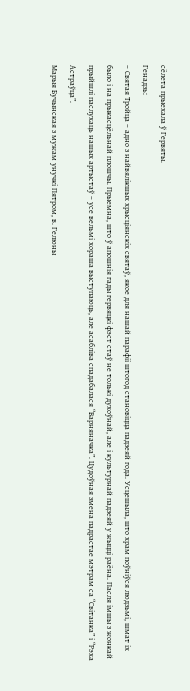сёлета прыехала ў Гервяты.
Генадзь:
– Святая Тройца – адно з найвялікшых хрысціянскіх святаў, якое для нашай парафіі штогод становіцца падзеяй года. Усцешыла, што храм поўніўся людзьмі, шмат іх было і на прыкасцёльнай плошчы. Прыемна, што ў апошнія гады гервяцкі фэст стаў не толькі духоўнай, але і культурнай падзеяй у жыцці раёна. Пасля імшы з жонкай прыйшлі паслухаць нашых артыстаў – усе вельмі хораша выступаюць, але асабліва спадабалася “Варняначка”. Цудоўная змена падрастае мэтрам са “Світанка” і “Рэха Астраўца”.
Марыя Бучынская з мужам унучкі Пятром, в. Гелюны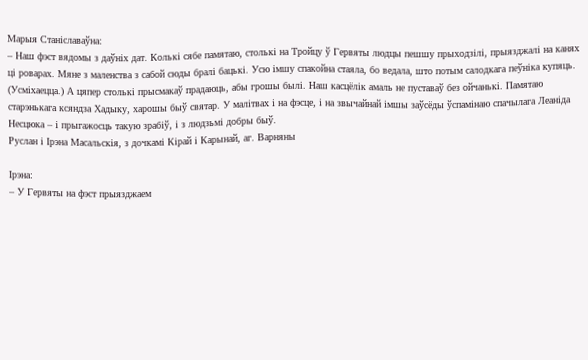Марыя Станіславаўна:
– Наш фэст вядомы з даўніх дат. Колькі сябе памятаю, столькі на Тройцу ў Гервяты людцы пешшу прыходзілі, прыязджалі на канях ці роварах. Мяне з маленства з сабой сюды бралі бацькі. Усю імшу спакойна стаяла, бо ведала, што потым салодкага пеўніка купяць. (Усміхаецца.) А цяпер столькі прысмакаў прадаюць, абы грошы былі. Наш касцёлік амаль не пуставаў без ойчанькі. Памятаю старэнькага ксяндза Хадыку, харошы быў святар. У малітвах і на фэсце, і на звычайнай імшы заўсёды ўспамінаю спачылага Леаніда Несцюка – і прыгажосць такую зрабіў, і з людзьмі добры быў.
Руслан і Ірэна Масальскія, з дочкамі Кірай і Карынай, аг. Варняны

Ірэна:
– У Гервяты на фэст прыязджаем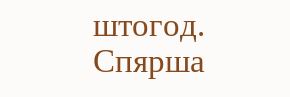штогод. Спярша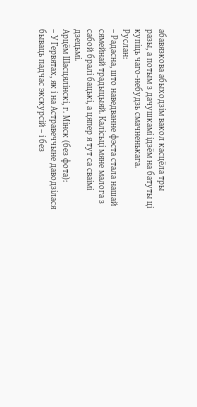абавязкова абыходзім вакол касцёла тры разы, а потым з дачушкамі ідзём на батуты ці купіць чаго-небудзь смачненькага.
Руслан:
– Радасна, што наведванне фэста стала нашай сямейнай традыцыяй. Калісьці мяне малога з сабой бралі бацькі, а цяпер я тут са сваімі дзецьмі.
Арцём Шасцялінскі, г. Мінск (без фота):
– У Гервятах, як і на Астравеччыне даводзілася бываць падчас экскурсій – і без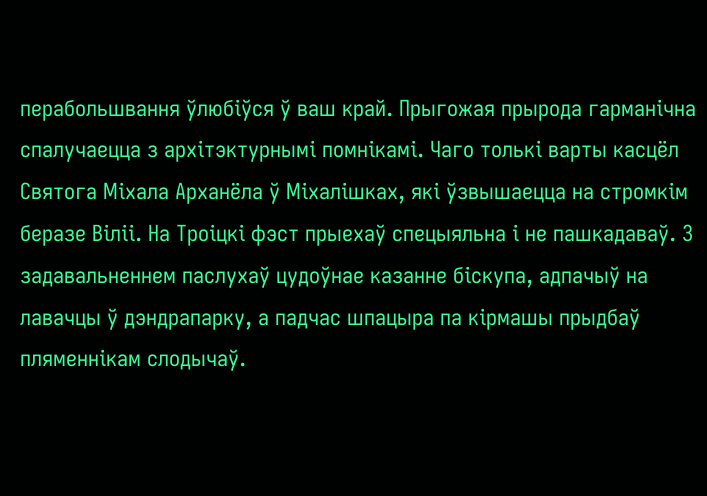перабольшвання ўлюбіўся ў ваш край. Прыгожая прырода гарманічна спалучаецца з архітэктурнымі помнікамі. Чаго толькі варты касцёл Святога Міхала Арханёла ў Міхалішках, які ўзвышаецца на стромкім беразе Віліі. На Троіцкі фэст прыехаў спецыяльна і не пашкадаваў. З задавальненнем паслухаў цудоўнае казанне біскупа, адпачыў на лавачцы ў дэндрапарку, а падчас шпацыра па кірмашы прыдбаў пляменнікам слодычаў.